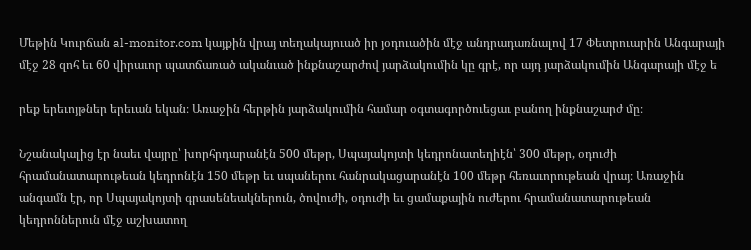Մեթին Կուրճան al-monitor.com կայքին վրայ տեղակայուած իր յօդուածին մէջ անդրադառնալով 17 Փետրուարին Անգարայի մէջ 28 զոհ եւ 60 վիրաւոր պատճառած ականւած ինքնաշարժով յարձակումին կը գրէ, որ այդ յարձակումին Անգարայի մէջ ե

րեք երեւոյթներ երեւան եկան։ Առաջին հերթին յարձակումին համար օգտագործուեցաւ բանող ինքնաշարժ մը։

Նշանակալից էր նաեւ վայրը՝ խորհրդարանէն 500 մեթր, Սպայակոյտի կեդրոնատեղիէն՝ 300 մեթր, օդուժի հրամանատարութեան կեդրոնէն 150 մեթր եւ սպաներու հանրակացարանէն 100 մեթր հեռաւորութեան վրայ։ Առաջին անգամն էր, որ Սպայակոյտի գրասենեակներուն, ծովուժի, օդուժի եւ ցամաքային ուժերու հրամանատարութեան կեդրոններուն մէջ աշխատող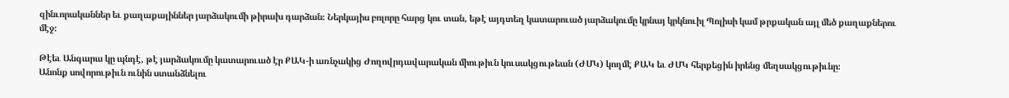զինւորականներ եւ քաղաքայիններ յարձակումի թիրախ դարձան։ Ներկայիս բոլորը հարց կու տան, եթէ այդտեղ կատարուած յարձակումը կրնայ կրկնուիլ Պոլիսի կամ թրքական այլ մեծ քաղաքներու մէջ։

Թէեւ Անգարա կը պնդէ, թէ յարձակումը կատարուած էր ՔԱԿ-ի առնչակից Ժողովրդավարական միութիւն կուսակցութեան (ԺՄԿ) կողմէ ՔԱԿ եւ ԺՄԿ հերքեցին իրենց մեղսակցութիւնը։
Անոնք սովորութիւն ունին ստանձնելու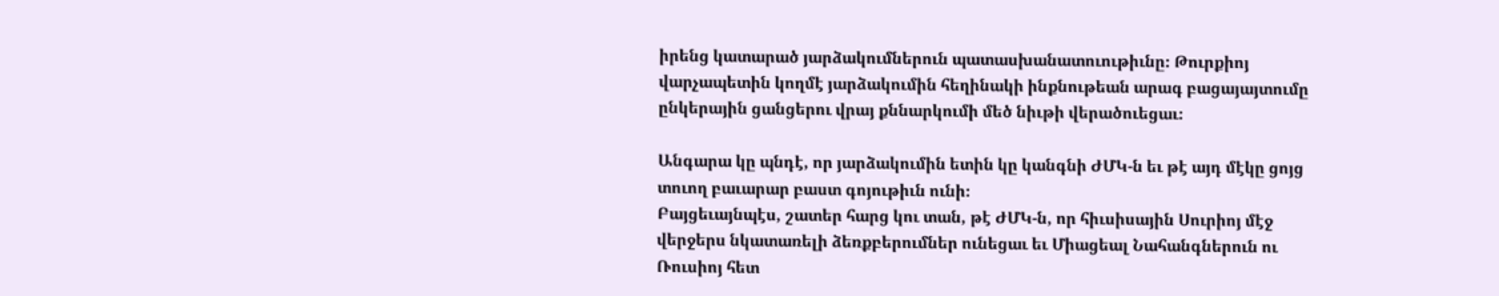իրենց կատարած յարձակումներուն պատասխանատուութիւնը։ Թուրքիոյ վարչապետին կողմէ յարձակումին հեղինակի ինքնութեան արագ բացայայտումը ընկերային ցանցերու վրայ քննարկումի մեծ նիւթի վերածուեցաւ։

Անգարա կը պնդէ, որ յարձակումին ետին կը կանգնի ԺՄԿ-ն եւ թէ այդ մէկը ցոյց տուող բաւարար բաստ գոյութիւն ունի։
Բայցեւայնպէս, շատեր հարց կու տան, թէ ԺՄԿ-ն, որ հիւսիսային Սուրիոյ մէջ վերջերս նկատառելի ձեռքբերումներ ունեցաւ եւ Միացեալ Նահանգներուն ու Ռուսիոյ հետ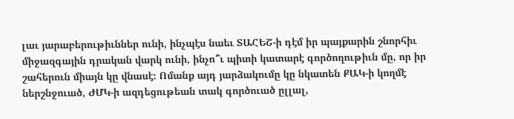լաւ յարաբերութիւններ ունի, ինչպէս նաեւ ՏԱՀԵՇ-ի դէմ իր պայքարին շնորհիւ միջազգային դրական վարկ ունի, ինչո՞ւ պիտի կատարէ գործողութիւն մը, որ իր շահերուն միայն կը վնասէ։ Ոմանք այդ յարձակումը կը նկատեն ՔԱԿ-ի կողմէ ներշնջուած, ԺՄԿ-ի ազդեցութեան տակ գործուած ըլլալ,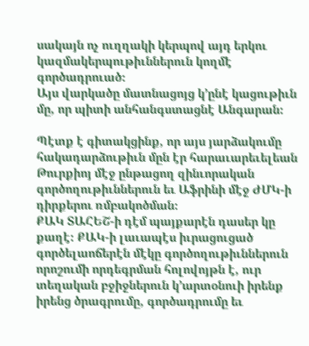սակայն ոչ ուղղակի կերպով այդ երկու կազմակերպութիւններուն կողմէ գործադրուած։
Այս վարկածը մատնացոյց կ՚ընէ կացութիւն մը, որ պիտի անհանգստացնէ Անգարան։

Պէտք է գիտակցինք, որ այս յարձակումը հակադարձութիւն մըն էր հարաւարեւելեան Թուրքիոյ մէջ ընթացող զինւորական գործողութիւններուն եւ Աֆրինի մէջ ԺՄԿ-ի դիրքերու ռմբակոծման։
ՔԱԿ ՏԱՀԵՇ-ի դէմ պայքարէն դասեր կը քաղէ։ ՔԱԿ-ի լաւապէս իւրացուցած գործելաոճերէն մէկը գործողութիւններուն որոշումի որդեգրման հոլովոյթն է, ուր տեղական բջիջներուն կ՚արտօնուի իրենք իրենց ծրագրումը, գործադրումը եւ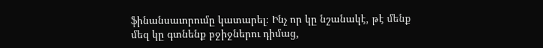ֆինանսաւորումը կատարել։ Ինչ որ կը նշանակէ, թէ մենք մեզ կը գտնենք բջիջներու դիմաց,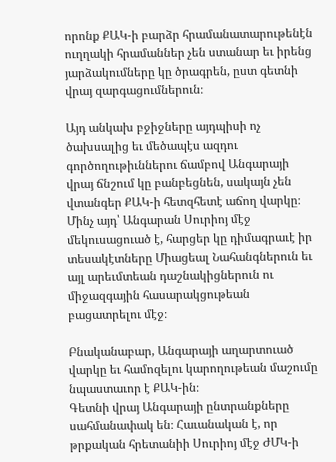որոնք ՔԱԿ-ի բարձր հրամանատարութենէն ուղղակի հրամաններ չեն ստանար եւ իրենց յարձակումները կը ծրագրեն, ըստ գետնի վրայ զարգացումներուն։

Այդ անկախ բջիջները այդպիսի ոչ ծախսալից եւ մեծապէս ազդու գործողութիւններու ճամբով Անգարայի վրայ ճնշում կը բանբեցնեն, սակայն չեն վտանգեր ՔԱԿ-ի հետզհետէ աճող վարկը։ Մինչ այդ՝ Անգարան Սուրիոյ մէջ մեկուսացուած է, հարցեր կը դիմագրաւէ իր տեսակէտները Միացեալ Նահանգներուն եւ այլ արեւմտեան դաշնակիցներուն ու միջազգային հասարակցութեան բացատրելու մէջ։

Բնականաբար, Անգարայի աղարտուած վարկը եւ համոզելու կարողութեան մաշումը նպաստաւոր է ՔԱԿ-ին։
Գետնի վրայ Անգարայի ընտրանքները սահմանափակ են։ Հաւանական է, որ թրքական հրետանիի Սուրիոյ մէջ ԺՄԿ-ի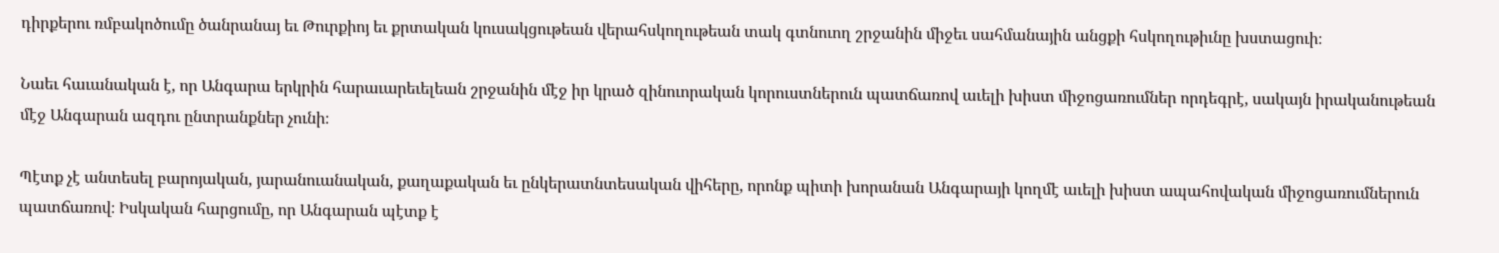դիրքերու ռմբակոծումը ծանրանայ եւ Թուրքիոյ եւ քրտական կուսակցութեան վերահսկողութեան տակ գտնուող շրջանին միջեւ սահմանային անցքի հսկողութիւնը խստացուի։

Նաեւ հաւանական է, որ Անգարա երկրին հարաւարեւելեան շրջանին մէջ իր կրած զինուորական կորուստներուն պատճառով աւելի խիստ միջոցառումներ որդեգրէ, սակայն իրականութեան մէջ Անգարան ազդու ընտրանքներ չունի։

Պէտք չէ անտեսել բարոյական, յարանուանական, քաղաքական եւ ընկերատնտեսական վիհերը, որոնք պիտի խորանան Անգարայի կողմէ աւելի խիստ ապահովական միջոցառումներուն պատճառով։ Իսկական հարցումը, որ Անգարան պէտք է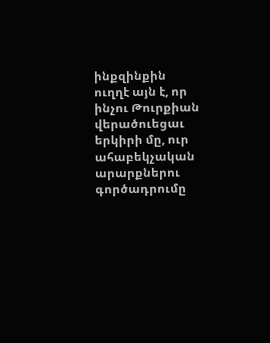ինքզինքին ուղղէ այն է, որ ինչու Թուրքիան վերածուեցաւ երկիրի մը, ուր ահաբեկչական արարքներու գործադրումը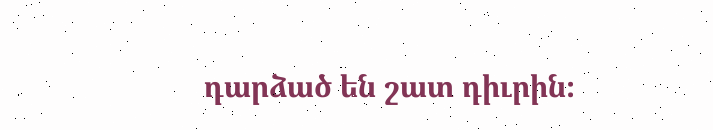դարձած են շատ դիւրին։